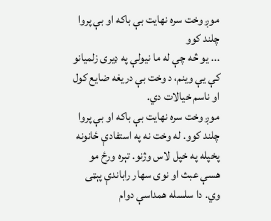موږ وخت سره نهايت بې باکه او بې پروا چلند کوو
... يو څه چې له ما نيولې په ډيری زلميانو کې يې وينم، د وخت بې دريغه ضايع کول او ناسم خيالات دي.
موږ وخت سره نهايت بې باکه او بې پروا چلند کوو. له وخت نه په استفادې ځانونه پخپله په خپل لاس وژنو. تېره ورځ مو هسې عبث او نوی سهار راباندې پېټی وي. دا سلسله همداسې دوام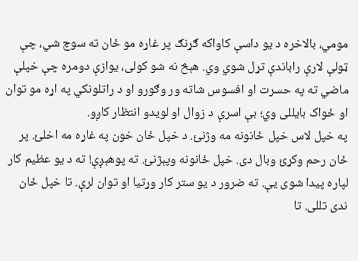مومي، بالاخره د يو داسې کاواکه ګړنګ پر غاړه مو ځان ته سوچ شي، چې ټولې لارې راباندې تړل شوي وي. هېڅ نه شو کولی، يوازې دومره چې خپلې ماضي ته په حسرت او افسوس شاته ور وګورو او د راتلونکي په اړه مو توان او ځواک بايللی وي؛ بې اسرې د زوال او لويدو انتظار کاږو.
په خپل لاس خپل ځانونه مه وژنئ. د خپل ځان خون په غاړه مه اخلئ. پر ځان رحم وکړئ وبال دی. خپل ځانونه وپېژنئ. ته پوهېږې! ته د يو عظيم کار لپاره پيدا شوی يې. ته ضرور د يو ستر کار وړتيا او توان لرې. تا خپل ځان ندی تللی. تا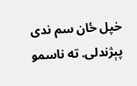خپل ځان سم ندی پېژندلی. ته ناسمو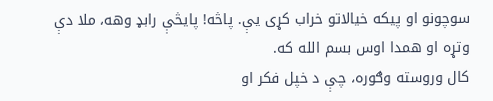سوچونو او پيکه خيالاتو خراب کړی يې. پاڅه! پايڅې رابډ وهه، ملا دې وتړه او همدا اوس بسم الله که.
کال وروسته وګوره، چې د خپل فکر او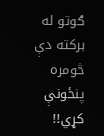ګوتو له برکته دې څومره پنځونې کړي!!